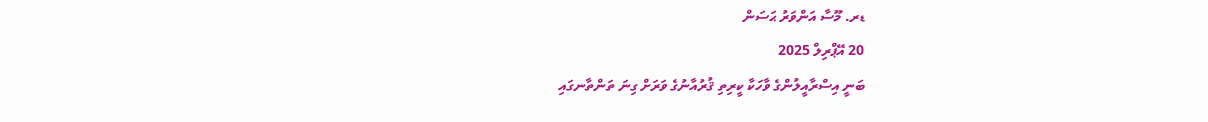ޑރ. މޫސާ އަންވަރު ޙަސަން
20 އޭޕްރިލް 2025
ބަނީ އިސްރާއީލުންގެ ވާހަކާ ކީރިތި ޤުރުއާނުގެ ވަރަށް ގިނަ ތަންތާނގައި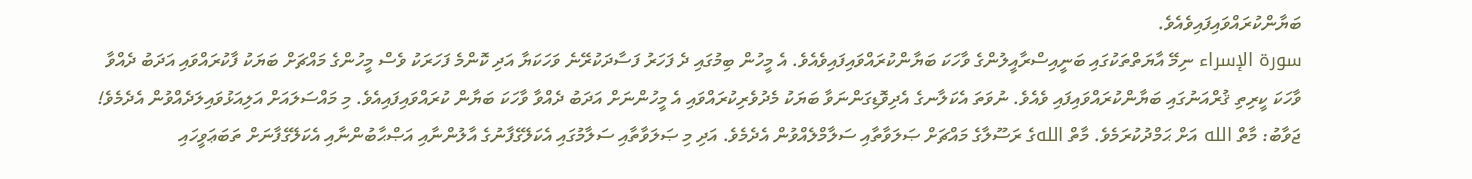ބަޔާންކުރައްވައިފައިވެއެވެ.
سورة الإسراء ނިމޭ އާޔަތްތަކުގައި ބަނީއިސްރާއީލުންގެ ވާހަކަ ބަޔާންކުރައްވައިފައިވެއެވެ. އެ މީހުން ބިމުގައި ދެ ފަހަރު ފަސާދަކުރޭނެ ވަހަކަޔާ އަދި ކޮންމެ ފަހަރަކު ވެސް މީހުންގެ މައްޗަށް ބަޔަކު ފާކުރައްވައި އަދަބު ދެއްވާ ވާހަކަ ކީރިތި ޤުރްއަނުގައި ބަޔާންކުރައްވައިފައި ވެއެވެ. ނުވަތަ އެކަލާނގެ އެދިވޮޑިގަންނަވާ ބަޔަކު މެދުވެރިކުރައްވައި އެ މީހުންނަށް އަދަބު ދެއްވާ ވާހަކަ ބަޔާން ކުރައްވައިފައިއެވެ. މި މައްސަލައަށް އަލިއަޅުވައިލަދެއްވުން އެދެމެވެ!
ޖަވާބު: މާތް الله އަށް ޙަމްދުކުރަމެވެ. މާތް اللهގެ ރަސޫލާގެ މައްޗަށް ޞަލަވާތާއި ސަލާމްލެއްވުން އެދެމެވެ. އަދި މި ޞަލަވާތާއި ސަލާމުގައި އެކަލޭގެފާނުގެ އާލުންނާއި އަޞްޙާބުންނާއި އެކަލޭގެފާނަށް ތަބަޢަވީހައި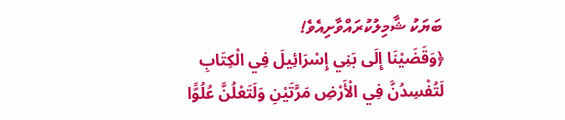ބަޔަކު ޝާމިލުކުރައްވާށިއެވެ!
﴿وَقَضَيْنَا إِلَى بَنِي إِسْرَائِيلَ فِي الْكِتَابِ لَتُفْسِدُنَّ فِي الْأَرْضِ مَرَّتَيْنِ وَلَتَعْلُنَّ عُلُوًّا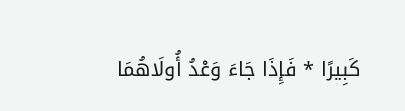كَبِيرًا * فَإِذَا جَاءَ وَعْدُ أُولَاهُمَا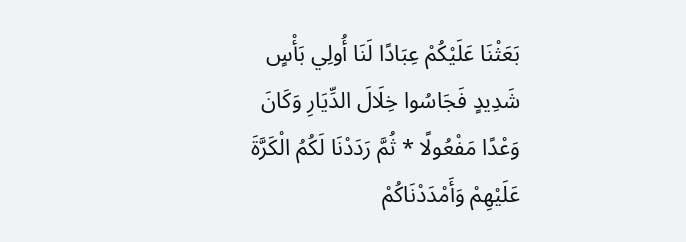بَعَثْنَا عَلَيْكُمْ عِبَادًا لَنَا أُولِي بَأْسٍ شَدِيدٍ فَجَاسُوا خِلَالَ الدِّيَارِ وَكَانَ وَعْدًا مَفْعُولًا * ثُمَّ رَدَدْنَا لَكُمُ الْكَرَّةَ عَلَيْهِمْ وَأَمْدَدْنَاكُمْ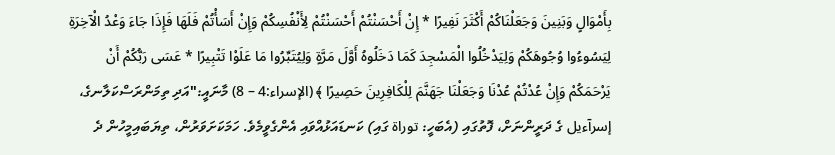بِأَمْوَالٍ وَبَنِينَ وَجَعَلْنَاكُمْ أَكْثَرَ نَفِيرًا * إِنْ أَحْسَنْتُمْ أَحْسَنْتُمْ لِأَنْفُسِكُمْ وَإِنْ أَسَأْتُمْ فَلَهَا فَإِذَا جَاءَ وَعْدُ الْآخِرَةِ لِيَسُوءُوا وُجُوهَكُمْ وَلِيَدْخُلُوا الْمَسْجِدَ كَمَا دَخَلُوهُ أَوَّلَ مَرَّةٍ وَلِيُتَبِّرُوا مَا عَلَوْا تَتْبِيرًا * عَسَى رَبُّكُمْ أَنْ يَرْحَمَكُمْ وَإِنْ عُدْتُمْ عُدْنَا وَجَعَلْنَا جَهَنَّمَ لِلْكَافِرِينَ حَصِيرًا ﴾ (الإسراء:4 – 8) މާނައީ:"އަދި ތިމަންރަސްކަލާނގެ، إسرآءيل ގެ ދަރީންނަށް، ފޮތުގައި (އެބަހީ: توراة ގައި) ކަނޑައަޅުއްވައި އެންގެވީމެވެ. ހަމަކަށަވަރުން، ތިޔަބައިމީހުން ދެ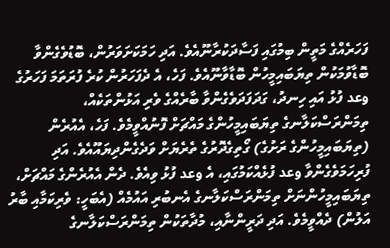ފަހަރެއްގެ މަތީން ބިމުގައި ފަސާދަކުރާނޫއެވެ. އަދި ހަމަކަށަވަރުން، ބޮޑުވެގެންވާ ބޮޑާވުމަކުން ތިޔަބައިމީހުން ބޮޑާވާނޫއެވެ. ފަހެ، އެ ދެފަހަރުން ކުރެ ފުރަތަމަ ފަހަރުގެ وعد ފުޅު އައި ހިނދު، ގަދަފަދަވެގެންވާ ބާރެއްގެ ވެރި އަޅުންތަކެއް، ތިމަންރަސްކަލާނގެ ތިޔަބައިމީހުންގެ މައްޗަށް ފޮނުއްވީމެވެ. ފަހެ، އެއުރެން (ތިޔަބައިމީހުންގެ ރަށުގެ) ގޯތިގެދޮރުގެ ތެރެޔަށް ވަދެގެންދިޔައޫއެވެ. އަދި ފުރިހަމަވެގެންވާ وعد ފުޅެއްކަމުގައި، އެ وعد ފުޅު ވިއެވެ. ދެން އެއުރެންގެ މައްޗަށް، ތިޔަބައިމީހުންނަށް ތިމަންރަސްކަލާނގެ އެނބުރި އައުމެއް (އެބަހީ: ވެރިކަމާއި ބާރު އަލުން) ދެއްވީމެވެ. އަދި ދަރީންނާއި، މުދާތަކުން ތިމަންރަސްކަލާނގެ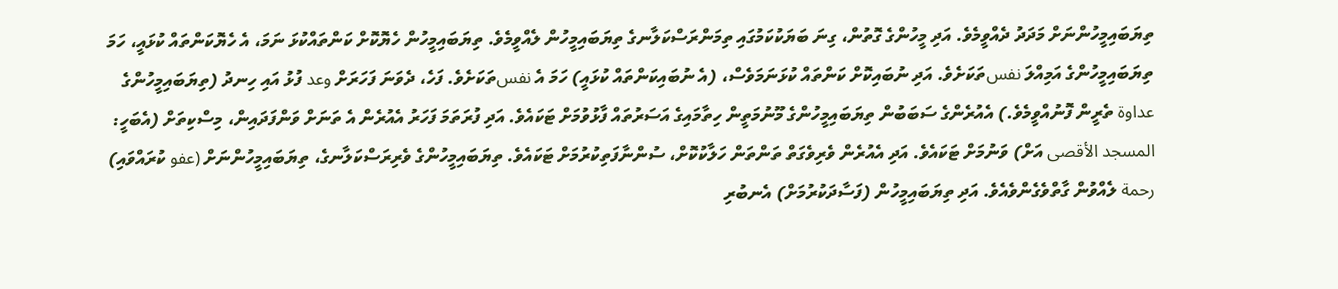ތިޔަބައިމީހުންނަށް މަދަދު ދެއްވީމެވެ. އަދި މީހުންގެ ގޮތުން، ގިނަ ބަޔަކުކަމުގައި ތިމަންރަސްކަލާނގެ ތިޔަބައިމީހުން ލެއްވީމެވެ. ތިޔަބައިމީހުން ހެޔޮކޮށް ކަންތައްކުޅަ ނަމަ، އެ ހެޔޮކަންތައް ކުޅައީ، ހަމަ ތިޔަބައިމީހުންގެ އަމިއްލަ نفسތަކަށެވެ. އަދި ނުބައިކޮށް ކަންތައް ކުޅަނަމަވެސް، (އެ ނުބައިކަންތައް ކުޅައީ) ހަމަ އެ نفسތަކަށެވެ. ފަހެ، ދެވަނަ ފަހަރަށް وعد ފުޅު އައި ހިނދު (ތިޔަބައިމީހުންގެ عداوة ތެރީން ފޮނުއްވީމެވެ.) އެއުރެންގެ ސަބަބުން ތިޔަބައިމީހުންގެ މޫނުމަތީން ހިތާމައިގެ އަސަރުތައް ފާޅުވުމަށް ޓަކައެވެ. އަދި ފުރަތަމަ ފަހަރު އެއުރެން އެ ތަނަށް ވަންފަދައިން، މިސްކިތަށް (އެބަހީ: المسجد الأقصى އަށް) ވަނުމަށް ޓަކައެވެ. އަދި އެއުރެން ވެރިވެގަތް ތަންތަން ހަލާކުކޮށް، ސުންނާފަތިކުރުމަށް ޓަކައެވެ. ތިޔަބައިމީހުންގެ ވެރިރަސްކަލާނގެ، ތިޔަބައިމީހުންނަށް (عفو ކުރައްވައި) رحمة ލެއްވުން ގާތްވެގެންވެއެވެ. އަދި ތިޔަބައިމީހުން (ފަސާދަކުރުމަށް) އެނބުރި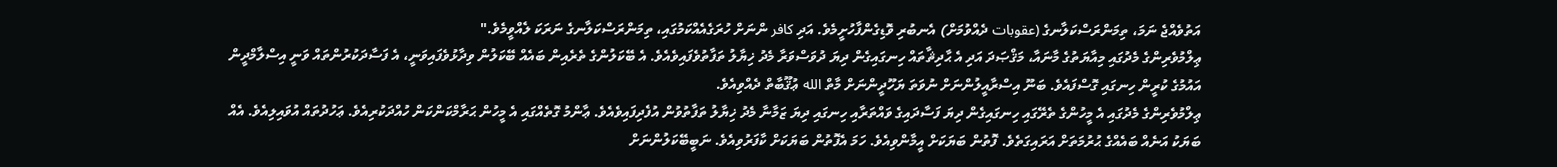އަތުވެއްޖެ ނަމަ، ތިމަންރަސްކަލާނގެ (عقوبات ދެއްވުމަށް) އެނބުރި ވޮޑިގެންފާހުށީމެވެ. އަދި كافر ންނަށް ހުރަގެއެއްކަމުގައި، ތިމަންރަސްކަލާނގެ ނަރަކަ ލެއްވީމެވެ."
ޢިލްމުވެރިންގެ މެދުގައި މިއާޔަތުގެ މާނައާ، މަޤްޞަދަ އަދި އެ ޙާދިޘާތައް ހިނގައިގެން ދިޔަ ދުވަސްވަރާ މެދު ޚިޔާލު ތަފާތުވެފައިވެއެވެ. އެ ބޭކަލުންގެ ތެރެއިން ބައެއް ބޭކަލުން ވިދާޅުވެފައިވަނީ، އެ ފަސާދަކުރުންތައް ވަނީ އިސްލާމްދީން އައުމުގެ ކުރީން ހިނގައި ގޮސްފައެވެ. ބަނޫ އިސްރާއީލުންނަށް ނުވަތަ ޔަހޫދީންނަށް މާތް الله ޢުޤޫބާތް ދެއްވިއެވެ.
ޢިލްމުވެރިންގެ މެދުގައި އެ މީހުންގެ ތެރޭގައި ހިނގައިގެން ދިޔަ ފަސާދައިގެ ވައްތަރާއި ހިނގައި ދިޔަ ޒަމާނާ މެދު ޚިޔާލު ތަފާތުވުން އުފެދިފައިވެއެވެ. ޢާންމު ގޮތެއްގައި އެ މީހުން ޙަރާމްކަންކަން ހުއްދަކުރިއެވެ. ޢަހުދުތައް އުވައިލިއެވެ. އެއް ބަޔަކު އަނެއް ބައެއްގެ ޙުރުމަތަށް އަރައިގަތެވެ. ފޮތުން ބަޔަކަށް އީމާންވިއެވެ. ހަމަ އެފޮތުން ބަޔަކަށް ކާފަރުވިއެވެ. ނަބީބޭކަލުންނަށް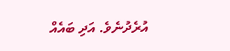އުރެދުނެވެ. އަދި ބައެއް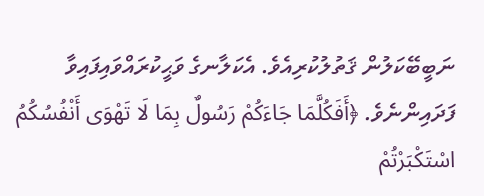ނަބީބޭކަލުން ޤަތުލުކުރިއެވެ. އެކަލާނގެ ވަޙީކުރައްވައިފައިވާ ފަދައިންނެވެ. ﴿أَفَكُلَّمَا جَاءَكُمْ رَسُولٌ بِمَا لَا تَهْوَى أَنْفُسُكُمُ اسْتَكْبَرْتُمْ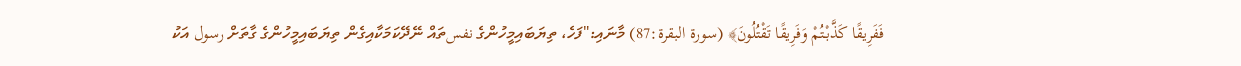فَفَرِيقًا كَذَّبْتُمْ وَفَرِيقًا تَقْتُلُونَ﴾ (سورة البقرة:87) މާނައި:"ފަހެ، ތިޔަބައިމީހުންގެ نفسތައް ނޭދޭކަމަކާއިގެން ތިޔަބައިމީހުންގެ ގާތަށް رسول އަކު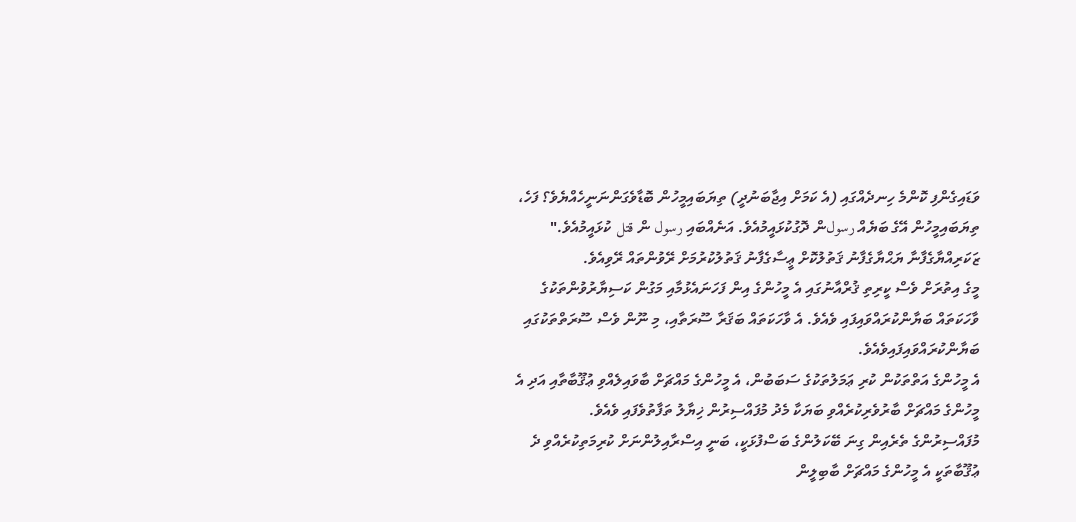ވަޑައިގެންފި ކޮންމެ ހިނދެއްގައި (އެ ކަމަށް އިޖާބަނުދީ) ތިޔަބައިމީހުން ބޮޑާވެގަންނަނީހެއްޔެވެ؟ ފަހެ، ތިޔަބައިމީހުން އޭގެ ބަޔެއް رسولން ދޮގުކުޅައީމުއެވެ. އަނެއްބައި رسول ން قتل ކުޅައީމުއެވެ." ޒަކަރިއްޔާގެފާނާ ޔަޙްޔާގެފާނު ޤަތުލުކޮށް ޢީސާގެފާނު ޤަތުލުކުރުމަށް ރޭވުންތައް ރޭވިއެވެ.
މީގެ އިތުރަށް ވެސް ކީރިތި ޤުރްއާނުގައި އެ މީހުންގެ އިން ފަހަނައެޅުމާއި މަގުން ކަސިޔާރުވުންތަކުގެ ވާހަކަތައް ބަޔާންކުރައްވައިފައި ވެއެވެ. އެ ވާހަކަތައް ބަޤަރާ ސޫރަތާއި، މި ނޫން ވެސް ސޫރަތްތަކުގައި ބަޔާންކުރައްވައިފައިވެއެވެ.
އެ މީހުންގެ އަތްތަކުން ކުރި ޢަމަލުތަކުގެ ސަބަބުން، އެ މީހުންގެ މައްޗަށް ބާވައިލެއްވި ޢުޤޫބާތާއި އަދި އެ މީހުންގެ މައްޗަށް ބާރުވެރިކުރެއްވި ބަޔަކާ މެދު މުފައްސިރުން ޚިޔާލު ތަފާތުވެފައި ވެއެވެ.
މުފައްސިރުންގެ ތެރެއިން ގިނަ ބޭކަލުންގެ ބަސްފުޅަކީ، ބަނީ އިސްރާއިލުންނަށް ކުރިމަތިކުރެއްވި ދެ ޢުޤޫބާތަކީ އެ މީހުންގެ މައްޗަށް ބާބިލީން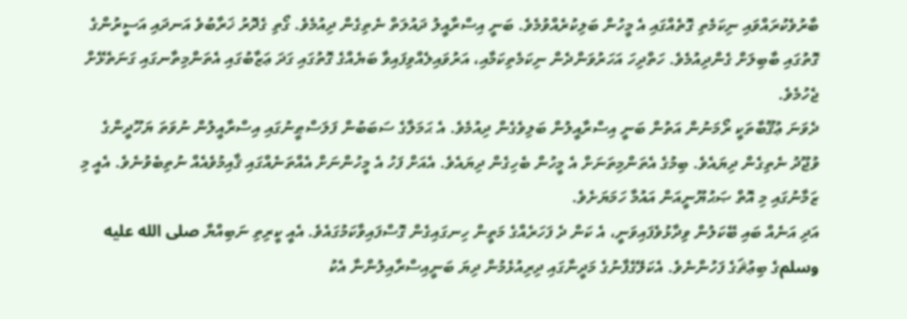ބާރުވެކުރައްވައި ނިކަމެތި ގޮތެއްގައި އެ މީހުން ބަލިކުރެއްވުމެވެ. ބަނީ އިސްރާއީލު ދައުލަތް ނެތިގެން ދިއުމެވެ. ގޯތި ގެދޮރު ޚަރާބުވެ އަނދައި އަސީރުންގެ ގޮތުގައި ބާބިލަށް ގެންދިއުމެވެ. ހަތްދިހަ އަހަރުވަންދެން ނިކަމެތިކަމާއި، އަރުވައިލެއްވިފައިވާ ބަޔެއްގެ ގޮތުގައި ގަދަ ޢަޒާބުގައި އެތަންމިތާނގައި ގަނަތެޅޭށް ޖެހުމެވެ.
ދެވަނަ ޢުޤޫބާތަކީ ރޯމަނުން އަތުން ބަނީ އިސްރާއީލުން ބަލިވެގެން ދިއުމެވެ. އެ ޙަމަލާގެ ސަބަބުން ފަލަސްޠީނުގައި އިސްރާއީލުން ނުވަތަ ޔަހޫދީންގެ ވުޖޫދު ނެތިގެން ދިޔައެވެ. ބިމުގެ އެތަންމިތަނަށް އެ މީހުން ބެހިގެން ދިޔައެވެ. އެއަށް ފަހު އެ މީހުންނަށް އެއްތަނެއްގައި ޤާއިމުވެއެއް ނުތިބެވުނެވެ. އެއީ މި ޒަމާނުގައި މި އޮތް ޞަޙުޔޫނީއަން އައުމާ ހަމަޔަށެވެ.
އަދި އަނެއް ބައި ބޭކަލުން ވިދާޅުވެފައިވަނީ، އެ ކަން ދެ ފަހަރެއްގެ މަތީން ހިނގައިގެން ގޮސްފައިވާކަމުގައެވެ. އެއީ ކީރިތި ނަބިއްޔާ صلى الله عليه وسلمގެ ބިޢުޘަގެ ފަހުންނެވެ. އެކަލޭގެފާނުގެ މަދީނާގައި ދިރިއުޅެމުން ދިޔަ ބަނީއިސްރާއިލުންނާ އެކު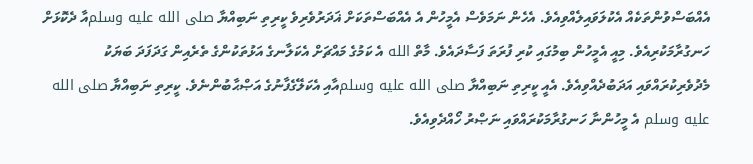އެއްބަސްވުންތަކެއް އެކުލަވައިލެއްވިއެވެ. އެހެން ނަމަވެސް އެމީހުން އެ އެއްބަސްތަކަށް ޣަދަރުވެރިވެ ކީރިތި ނަބިއްޔާ صلى الله عليه وسلمއާ ދެކޮޅަށް ހަނގުރާމަކުރިއެވެ. މިއީ އެމީހުން ބިމުގައި ކުރި ފުރަތަ ފަސާދައެވެ. މާތް الله އެ ކަމުގެ މައްޗަށް އެކަލާނގެ އަޅުތަކުންގެ ތެރެއިން ގަދަފަދަ ބަޔަކު މެދުވެރިކުރައްވައި އަދަބުދެއްވިއެވެ. އެއީ ކީރިތި ނަބިއްޔާ صلى الله عليه وسلمއާއި އެކަލޭގެފާނުގެ އަޞްޙާބުންނެވެ. ކީރިތި ނަބިއްޔާ صلى الله عليه وسلم އެ މީހުންނާ ހަނގުރާމަކުރައްވައި ނަޞްރު ހޯއްދެވިއެވެ.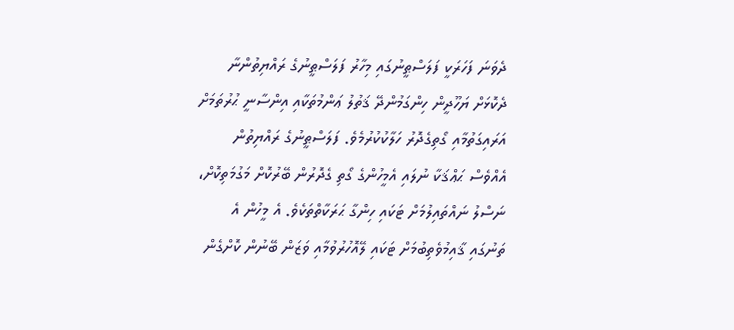ދެވަނަ ފަހަރަކީ ފަލަސްޠީނުގައި މިހާރު ފަލަސްޠީނުގެ ރައްޔިތުންނާ ދެކޮޅަށް ޔަހޫދީން ހިންގަމުންދޭ ޤަތުލު ޢަންމުތަކާއި އިންސާނީ ޙުރުތަމަށް އަރައިގަތުމާއި ގޯތިގެދޮރު ހަލާކުކުރުމެވެ. ފަލަސްޠީނުގެ ރައްޔިތުން އެއްވެސް ޙަޢްޤަކާ ނުލައި އެމީހުންގެ ގޯތި ގެދޮރުން ބޭރުކޮށް މަގުމަތިކޮށް، ނަސްލު ނައްތައިލުމަށް ޓަކައި ހިންގާ ޙަރަކާތްތަކެވެ. އެ މީހުން އެ ތަނުގައި ޤާއިމުވެތިބުމަށް ޓަކައި ލޭއޮހުރުވުމާއި ވަޒަން ބޭނުން ކޮށްގެން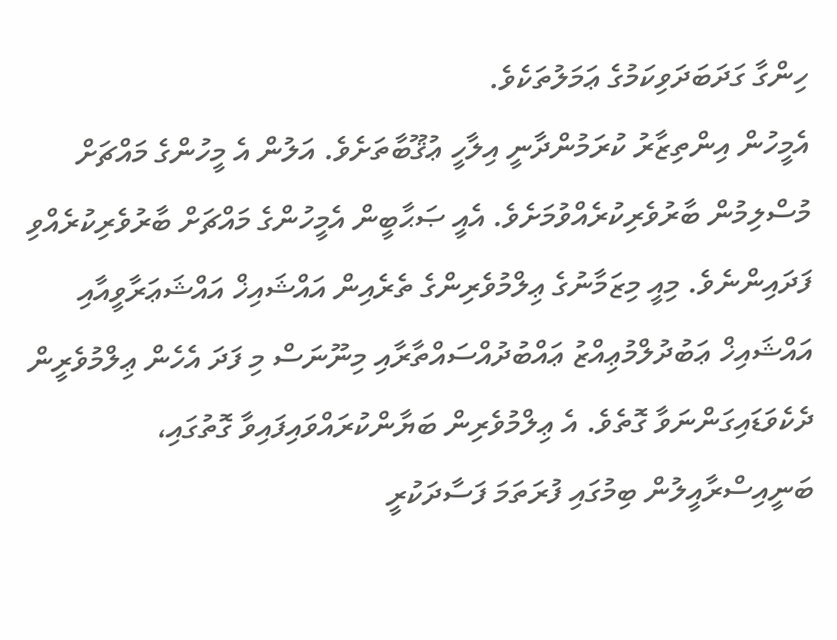ހިންގާ ގަދަބަދަވިކަމުގެ ޢަމަލުތަކެވެ.
އެމީހުން އިންތިޒާރު ކުރަމުންދާނީ އިލާހީ ޢުޤޫބާތަށެވެ. އަލުން އެ މީހުންގެ މައްޗަށް މުސްލިމުން ބާރުވެރިކުރެއްވުމަށެވެ. އެއީ ޞަޙާބީން އެމީހުންގެ މައްޗަށް ބާރުވެރިކުރެއްވި ފަދައިންނެވެ. މިއީ މިޒަމާނުގެ ޢިލްމުވެރިންގެ ތެރެއިން އައްޝައިޚް އައްޝަޢަރާވީއާއި އައްޝައިޚް ޢަބުދުލްމުޢިއްޒު ޢައްބުދުއްސައްތާރާއި މިނޫނަސް މި ފަދަ އެހެން ޢިލްމުވެރީން ދެކެވަޑައިގަންނަވާ ގޮތެވެ. އެ ޢިލްމުވެރިން ބަޔާންކުރައްވައިފައިވާ ގޮތުގައި، ބަނީއިސްރާއީލުން ބިމުގައި ފުރަތަމަ ފަސާދަކުރީ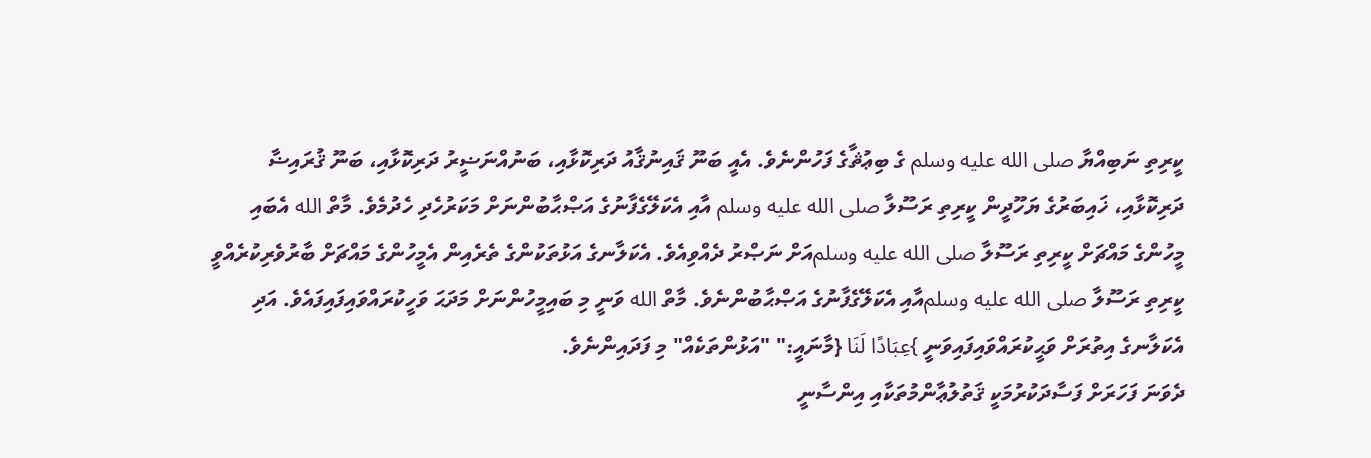ކީރިތި ނަބިއްޔާ صلى الله عليه وسلم ގެ ބިޢުޘާގެ ފަހުންނެވެ. އެއީ ބަނޫ ޤައިނުޤާއު ދަރިކޮޅާއި، ބަނުއްނަޟީރު ދަރިކޮޅާއި، ބަނޫ ޤުރައިޟާ ދަރިކޮޅާއި، ޚައިބަރުގެ ޔަހޫދީން ކީރިތި ރަސޫލާ صلى الله عليه وسلم އާއި އެކަލޭގެފާނުގެ އަޞްޙާބުންނަށް މަކަރުހެދި ހެދުމެވެ. މާތް الله އެބައި މީހުންގެ މައްޗަށް ކީރިތި ރަސޫލާ صلى الله عليه وسلمއަށް ނަޞްރު ދެއްވިއެވެ. އެކަލާނގެ އަޅުތަކުންގެ ތެރެއިން އެމީހުންގެ މައްޗަށް ބާރުވެރިކުރެއްވީ ކީރިތި ރަސޫލާ صلى الله عليه وسلمއާއި އެކަލޭގެފާނުގެ އަޞްޙާބުންނެވެ. މާތް الله ވަނީ މި ބައިމީހުންނަށް މަދަޙަ ވަހީކުރައްވައިފައިފައެވެ. އަދި އެކަލާނގެ އިތުރަށް ވަޙީކުރައްވައިފައިވަނީ }عِبَادًا لَنَا {މާނައީ:" "އަޅުންތަކެއް" މި ފަދައިންނެވެ.
ދެވަނަ ފަހަރަށް ފަސާދަކުރުމަކީ ޤަތުލުޢާންމުތަކާއި އިންސާނީ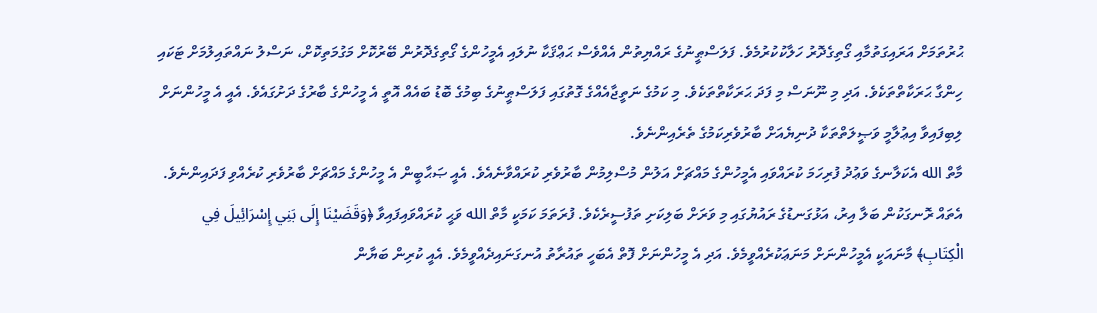ޙުރުތަމަށް އަރައިގަތުމާއި ގޯތިގެދޮރު ހަލާކުކުރުމެވެ. ފަލަސްޠީނުގެ ރައްޔިތުން އެއްވެސް ޙަޢްޤަކާ ނުލައި އެމީހުންގެ ގޯތިގެދޮރުން ބޭރުކޮށް މަގުމަތިކޮށް، ނަސްލު ނައްތައިލުމަށް ޓަކައި ހިންގާ ޙަރަކާތްތަކެވެ. އަދި މި ނޫނަސް މި ފަދަ ޙަރަކާތްތަކެވެ. މި ކަމުގެ ނަތީޖާއެއްގެ ގޮތުގައި ފަލަސްޠީނުގެ ބިމުގެ ބޮޑު ބައެއް އޮތީ އެ މީހުންގެ ބާރުގެ ދަށުގައެވެ. އެއީ އެ މީހުންނަށް ލިބިފައިވާ އިޢުލާމީ ވަޞީލަތްތަކާ ދުނިޔެއަށް ބާރުވެރިކަމުގެ ތެރެއިންނެވެ.
މާތް الله އެކަލާނގެ ވަޢުދު ފުރިހަމަ ކުރައްވައި އެމީހުންގެ މައްޗަށް އަލުން މުސްލިމުން ބާރުވެރި ކުރައްވާނެއެވެ. އެއީ ޞަޙާބީން އެ މީހުންގެ މައްޗަށް ބާރުވެރި ކުރެއްވި ފަދައިންނެވެ.
އެތައް ރޮނގަކުން ބަލާ އިރު، އަޅުގަނޑުގެ ރައުޔުގައި މި ވަރަށް ބަލިކަށި ތަފުސީރެކެވެ. ފުރަތަމަ ކަމަކީ މާތް الله ވަޙީ ކުރައްވައިފައިވާ ﴿وَقَضَيْنَا إِلَى بَنِي إِسْرَائِيلَ فِي الْكِتَابِ﴾ މާނައަކީ އެމީހުންނަށް މަނަޢަކުރެއްވީމެވެ. އަދި އެ މީހުންނަށް ފޮތް އެބަހީ ތައުރާތު އުނގަނައިދެއްވީމެވެ. އެއީ ކުރިން ބަޔާން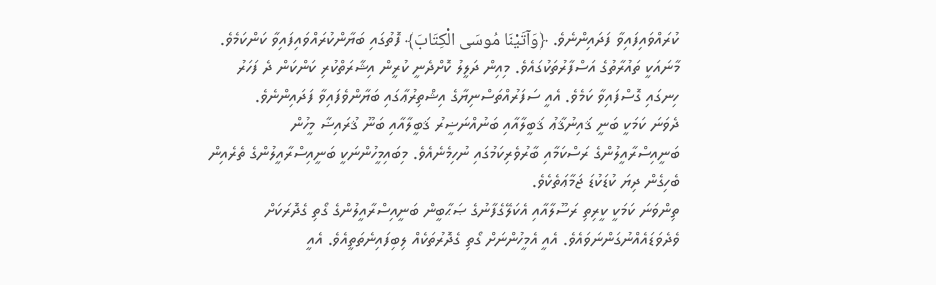ކުރައްވައިފައިވާ ފަދައިންނެވެ. ﴿وَآتَيْنَا مُوسَى الْكِتَابَ﴾ ފޮތުގައި ބަޔާންކުރައްވައިފައިވާ ކަންކަމެވެ. މާނައަކީ ތައުރާތުގެ އަސްފާރުތަކުގައެވެ. މިއިން ދަލީލު ކޮށްދެނީ ކުރީން އިޝާރަތްކުރި ކަންކަން ދެ ފަހަރު ހިނގައި ގޮސްފައިވާ ކަމެވެ. އެއީ ސަފަރުއްތަސްނިޔާގެ އިޝްތިރުޢާގައި ބަޔާންވެފައިވާ ފަދައިންނެވެ.
ދެވަނަ ކަމަކީ ބަނީ ޤައިނުޤާޢު ޤަބީލާއާއި ބަނުއްނަޟީރު ޤަބީލާއާއި ބަނޫ ޤުރައިޟާ މީހުން ބަނީއިސްރާއީލުންގެ ރަސްކަމާއި ބާރުވެރިކަމުގައި ނުހިމެނެއެވެ. މިބައިމީހުންނަކީ ބަނީއިސްރާއީލުންގެ ތެރެއިން ބެހިގެން ދިޔަ ކުޑަކުޑަ ޖަމާޢަތެކެވެ.
ތިންވަނަ ކަމަކީ ކީރިތި ރަސޫލާއާއި އެކަލޭގެފާނުގެ ޞަޙާބީން ބަނީއިސްރާއީލުންގެ ގޯތި ގެދޮރަކަށް ވެދެވަޑައެއްނުގަންނަވައެވެ. އެއީ އެމީހުންނަށް ގޯތި ގެދޮރުތަކެއް ލިބިފައިނެތަތީއެވެ. އެއީ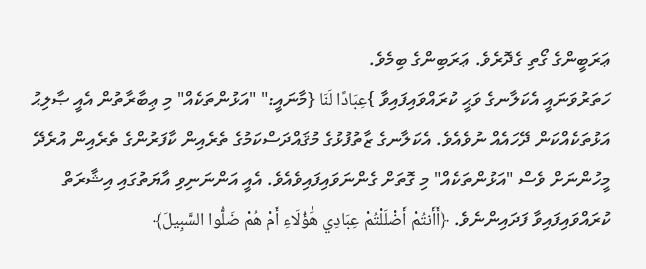ޢަރަބީންގެ ގޯތި ގެދޮރެވެ. ޢަރަބިންގެ ބިމެވެ.
ހަތަރުވަނައީ އެކަލާނގެ ވަޙީ ކުރައްވައިފައިވާ }عِبَادًا لَنَا {މާނައީ:" "އަޅުންތަކެއް" މި ޢިބާރާތުން އެއީ ޞާލިޙު އަޅުތަކެއްކަން ދޭހައެއް ނުވެއެވެ. އެކަލާނގެ ޒާތުފުޅުގެ މުޤައްދަސްކަމުގެ ތެރެއިން ކާފަރުންގެ ތެރެއިން އުރެދޭ މީހުންނަށް ވެސް "އަޅުންތަކެއް" މި ގޮތަށް ގެންނަވައިފައިވެއެވެ. އެއީ އަންނަނިވި އާޔަތުގައި އިޝާރަތް ކުރައްވައިފައިވާ ފަދައިންނެވެ. ﴿أَأَنتُمْ أَضْلَلْتُمْ عِبَادِي هَٰؤُلَاءِ أَمْ هُمْ ضَلُّوا السَّبِيلَ﴾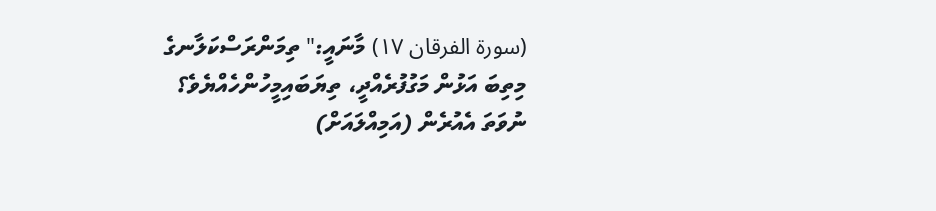(سورة الفرقان ١٧) މާނައީ:" ތިމަންރަސްކަލާނގެ މިތިބަ އަޅުން މަގުފުރެއްދީ، ތިޔަބައިމީހުންހެއްޔެވެ؟ ނުވަތަ އެއުރެން (އަމިއްލައަށް)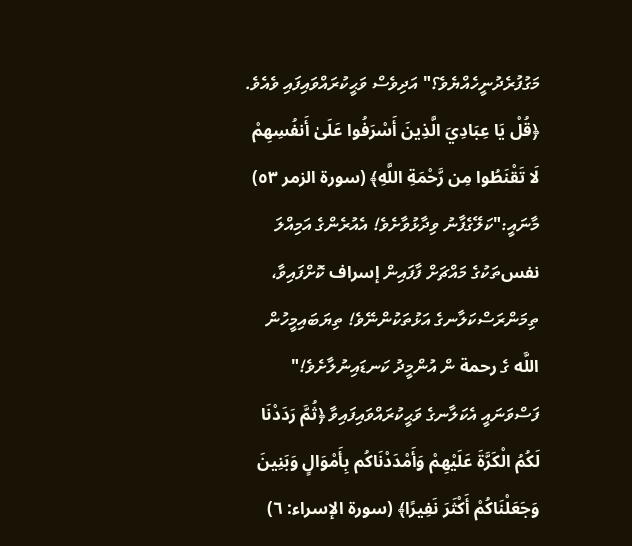މަގުފުރެދުނީހެއްޔެވެ؟" އަދިވެސް ވަޙީކުރައްވައިފައި ވެއެވެ. ﴿قُلْ يَا عِبَادِيَ الَّذِينَ أَسْرَفُوا عَلَىٰ أَنفُسِهِمْ لَا تَقْنَطُوا مِن رَّحْمَةِ اللَّهِ﴾ (سورة الزمر ٥٣) މާނައީ:"ކަލޭގެފާނު ވިދާޅުވާށެވެ! އެއުރެންގެ އަމިއްލަ نفسތަކުގެ މައްޗަށް ފާފައިން إسراف ކޮށްފައިވާ، ތިމަންރަސްކަލާނގެ އަޅުތަކުންނޭވެ! ތިޔަބައިމީހުން اللَّه ގެ رحمة ން އުންމީދު ކަނޑައިނުލާށެވެ!"
ފަސްވަނައީ އެކަލާނގެ ވަޙީކުރައްވައިފައިވާ ﴿ثُمَّ رَدَدْنَا لَكُمُ الْكَرَّةَ عَلَيْهِمْ وَأَمْدَدْنَاكُم بِأَمْوَالٍ وَبَنِينَ وَجَعَلْنَاكُمْ أَكْثَرَ نَفِيرًا﴾ (سورة الإسراء: ٦)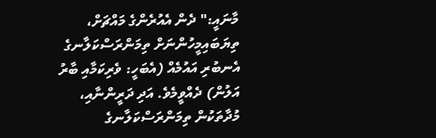މާނައީ:" ދެން އެއުރެންގެ މައްޗަށް، ތިޔަބައިމީހުންނަށް ތިމަންރަސްކަލާނގެ އެނބުރި އައުމެއް (އެބަހީ: ވެރިކަމާއި ބާރު އަލުން) ދެއްވީމެވެ. އަދި ދަރީންނާއި، މުދާތަކުން ތިމަންރަސްކަލާނގެ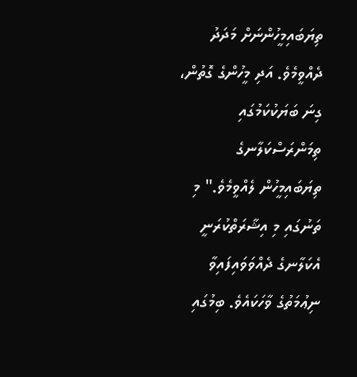ތިޔަބައިމީހުންނަށް މަދަދު ދެއްވީމެވެ. އަދި މީހުންގެ ގޮތުން، ގިނަ ބަޔަކުކަމުގައި ތިމަންރަސްކަލާނގެ ތިޔަބައިމީހުން ލެއްވީމެވެ." މި ތަނުގައި މި އިޝާރަތްކުރަނީ އެކަލާނގެ ދެއްވަވައިފައިވާ ނިޢުމަތުގެ ވާހަކައެވެ. ބިމުގައި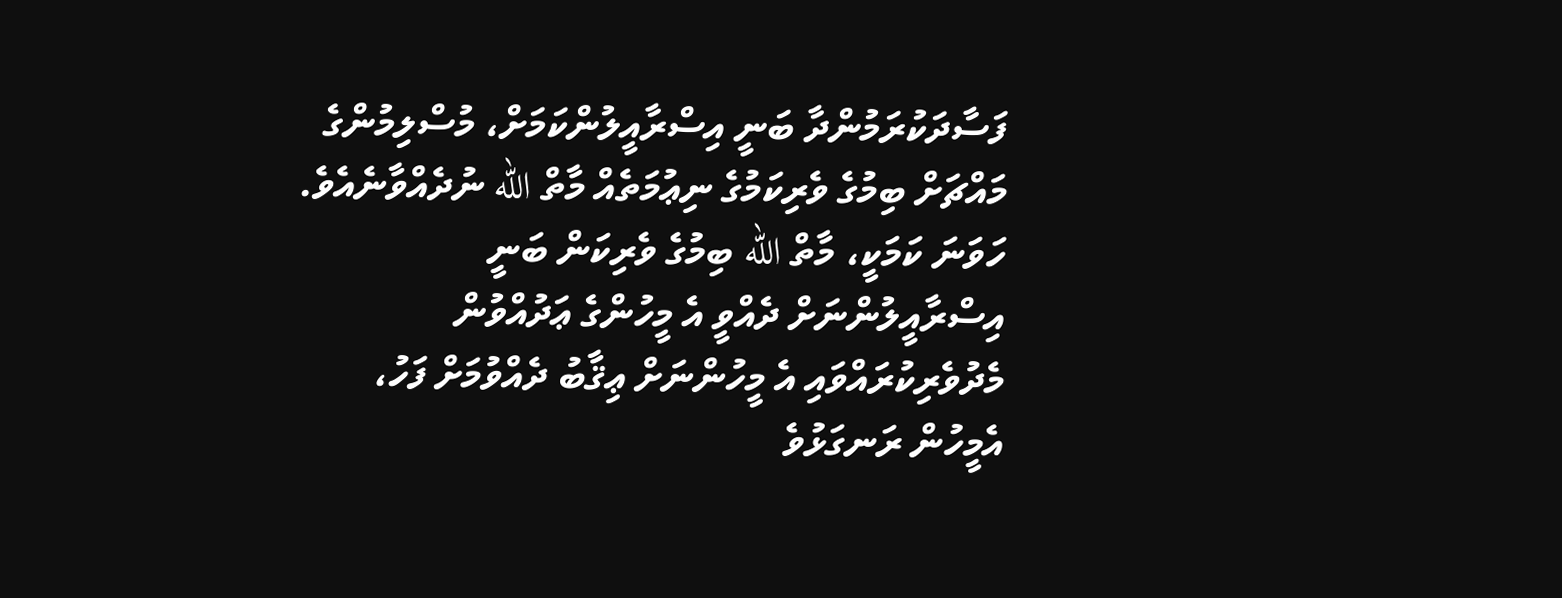ފަސާދަކުރަމުންދާ ބަނީ އިސްރާއީލުންކަމަށް، މުސްލިމުންގެ މައްޗަށް ބިމުގެ ވެރިކަމުގެ ނިޢުމަތެއް މާތް الله ނުދެއްވާނެއެވެ.
ހަވަނަ ކަމަކީ، މާތް الله ބިމުގެ ވެރިކަން ބަނީ އިސްރާއީލުންނަށް ދެއްވީ އެ މީހުންގެ ޢަދުއްވުން މެދުވެރިކުރައްވައި އެ މީހުންނަށް ޢިޤާބު ދެއްވުމަށް ފަހު، އެމީހުން ރަނގަޅުވެ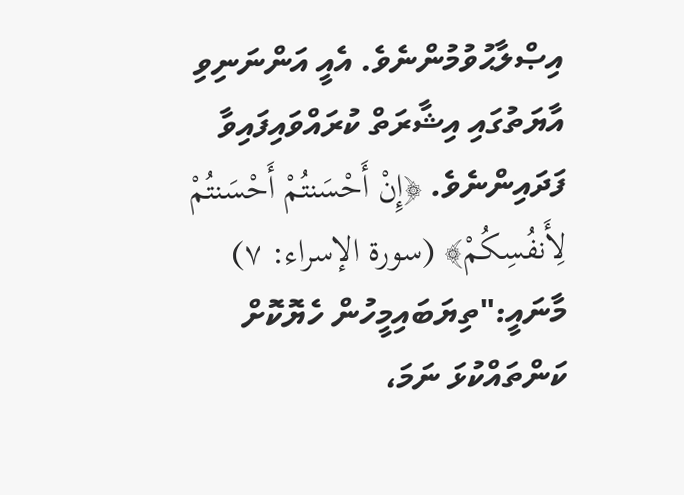އިޞްލާޙުވުމުންނެވެ. އެއީ އަންނަނިވި އާޔަތުގައި އިޝާރަތް ކުރައްވައިފައިވާ ފަދައިންނެވެ. ﴿إِنْ أَحْسَنتُمْ أَحْسَنتُمْ لِأَنفُسِكُمْ﴾ (سورة الإسراء: ٧) މާނައީ:"ތިޔަބައިމީހުން ހެޔޮކޮށް ކަންތައްކުޅަ ނަމަ،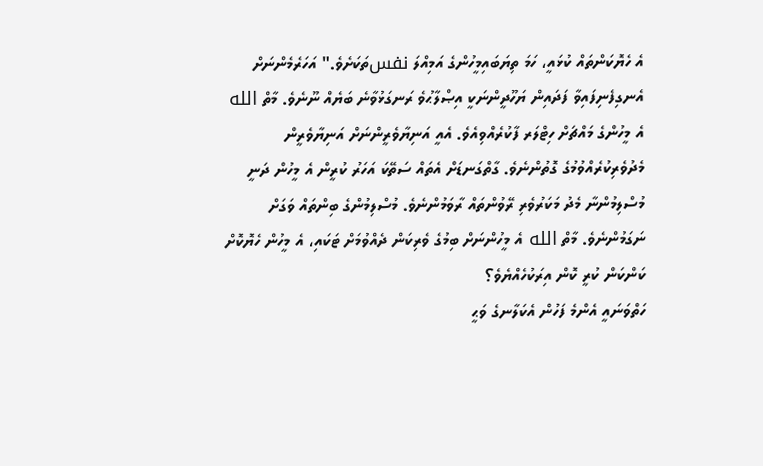އެ ހެޔޮކަންތައް ކުޅައީ، ހަމަ ތިޔަބައިމީހުންގެ އަމިއްލަ نفسތަކަށެވެ." އަހަރެމެންނަށް އެނގިފެނިފައިވާ ފަދައިން ޔަހޫދީންނަކީ އިޞްލާޙުވެ ރަނގަޅުވާނެ ބަޔެއް ނޫނެވެ. މާތް الله އެ މީހުންގެ މައްޗަށް ހިޓްލަރ ފާކުރެއްވިއެވެ. އެއީ އަނިޔާވެރީންނަށް އަނިޔާވެރީން މެދުވެރިކުރެއްވުމުގެ ގޮތުންނެވެ. ގާތްގަނޑަށް އެތައް ސަތޭކަ އަހަރު ކުރީން އެ މީހުން ދަނީ މުސްލިމުންނާ މެދު މަކަރުވެރި ރޭވުންތައް ރާވަމުންނެވެ. މުސްލިމުންގެ ބިންތައް ވަގަށް ނަގަމުންނެވެ. މާތް الله އެ މީހުންނަށް ބިމުގެ ވެރިކަން ދެއްވުމަށް ޓަކައި، އެ މީހުން ހެޔޮކޮށް ކަންކަން ކުރީ ކޮން އިރަކުހެއްޔެވެ؟
ހަތްވަނައީ އެންމެ ފަހުން އެކަލާނގެ ވަޙީ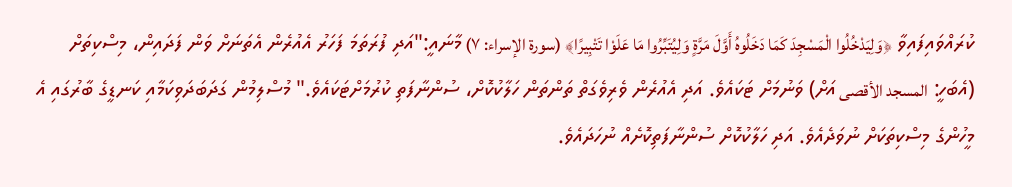ކުރައްވައިފައިވާ ﴿وَلِيَدْخُلُوا الْمَسْجِدَ كَمَا دَخَلُوهُ أَوَّلَ مَرَّةٍ وَلِيُتَبِّرُوا مَا عَلَوْا تَتْبِيرًا﴾ (سورة الإسراء: ٧) މާނައީ:"އަދި ފުރަތަމަ ފަހަރު އެއުރެން އެތަނަށް ވަން ފަދައިން، މިސްކިތަށް (އެބަހީ: المسجد الأقصى އަށް) ވަނުމަށް ޓަކައެވެ. އަދި އެއުރެން ވެރިވެގަތް ތަންތަން ހަލާކުކޮށް، ސުންނާފަތި ކުރުމަށްޓަކައެވެ." މުސްލިމުން ގަދަބަދަވިކަމާއި ކަނޑީގެ ބާރުގައި އެ މީހުންގެ މިސްކިތަކަށް ނުވަދެއެވެ. އަދި ހަލާކުކޮށް ސުންނާފަތިކޮށެއް ނުހަދައެވެ.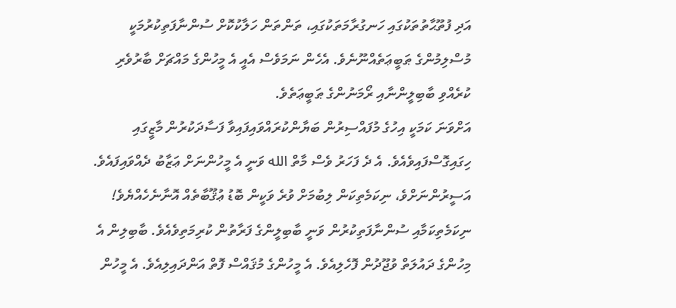އަދި ފުތޫޙާތުތަކުގައި ހަނގުރާމަތަކުގައި، ތަންތަން ހަލާކުކޮށް ސުންނާފަތިކުރުމަކީ މުސްލިމުންގެ ޠަބީޢަތެއްނޫނެވެ. އެހެން ނަމަވެސް އެއީ އެ މީހުންގެ މައްޗަށް ބާރުވެރި ކުރެއްވި ބާބިލީންނާއި ރޯމަނުންގެ ޠަބީޢަތެވެ.
އަށްވަނަ ކަމަކީ އިހުގެ މުފައްސިރުން ބަޔާންކުރައްވައިފައިވާ ފަސާދަކުރުން މާޒީގައި ހިގައިގޮސްފައިވެއެވެ. އެ ދެ ފަހަރު ވެސް މާތް الله ވަނީ އެ މީހުންނަށް ޢަޒާބު ދެއްވައިފައެވެ. އަސީރުންނަށްވެ، ނިކަމެތިކަން ލިބުމަށް ވުރެ ވަކީން ބޮޑު ޢުޤޫބާތެއް އޮނާނެހެއްޔެވެ! ނިކަމެތިކަމާއި ސުންނާފަތިކުރުން ވަނީ ބާބިލީންގެ ފަރާތުން ކުރިމަތިވެއެވެ. ބާބިލިން އެ މިހުންގެ ދައުލަތް ވުޖޫދުން ފޮހެލިއެވެ. އެ މީހުންގެ މުޤައްސް ފޮތް އަންދައިލިއެވެ. އެ މީހުން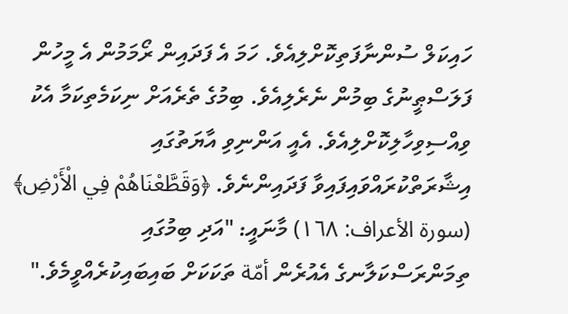ހައިކަލް ސުންނާފަތިކޮށްލިއެވެ. ހަމަ އެ ފަދައިން ރޯމަމުން އެ މީހުން ފަލަސްޠީނުގެ ބިމުން ނެރެލިއެވެ. ބިމުގެ ތެރެއަށް ނިކަމެތިކަމާ އެކު ވިއްސިވިހާލިކޮށްލިއެވެ. އެއީ އަންނިވި އާޔަތުގައި އިޝާރަތްކުރައްވައިފައިވާ ފަދައިންނެވެ. ﴿وَقَطَّعْنَاهُمْ فِي الْأَرْضِ﴾ (سورة الأعراف: ١٦٨) މާނައީ: "އަދި ބިމުގައި ތިމަންރަސްކަލާނގެ އެއުރެން أمّة ތަކަކަށް ބައިބައިކުރެއްވީމެވެ."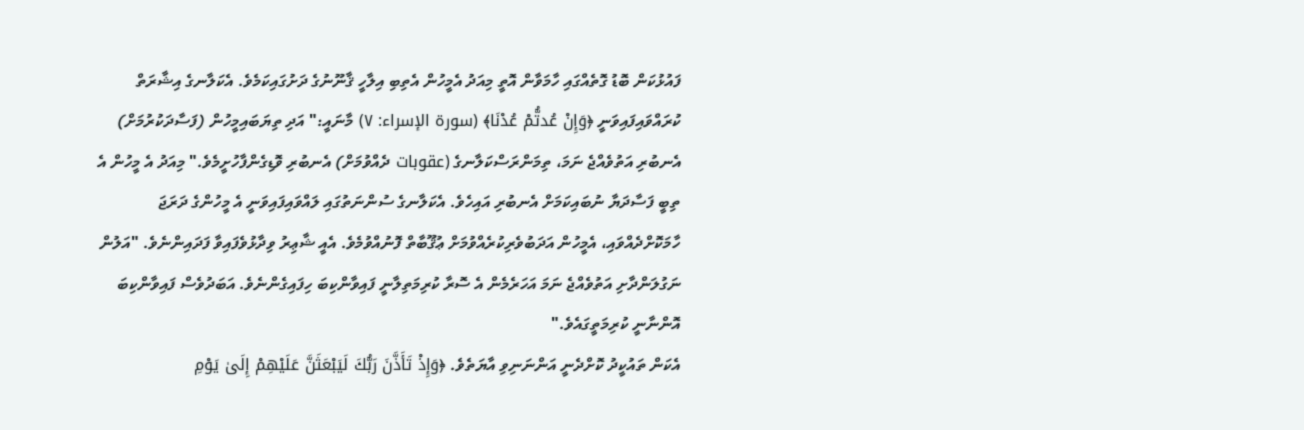ފައުޅުކަން ބޮޑު ގޮތެއްގައި ހާމަވާން އޮތީ މިއަދު އެމީހުން އެތިބި އިލާހީ ޤާނޫނުގެ ދަށުގައިކަމެވެ. އެކަލާނގެ އިޝާރަތް ކުރައްވައިފައިވަނީ ﴿وَإِنْ عُدتُّمْ عُدْنَا﴾ (سورة الإسراء: ٧) މާނައީ:" އަދި ތިޔަބައިމީހުން (ފަސާދަކުރުމަށް) އެނބުރި އަތުވެއްޖެ ނަމަ، ތިމަންރަސްކަލާނގެ (عقوبات ދެއްވުމަށް) އެނބުރި ވޮޑިގެންފާހުށީމެވެ." މިއަދު އެ މީހުން އެ ތިބީ ފަސާދަޔާ ނުބައިކަމަށް އެނބުރި އައިހެވެ. އެކަލާނގެ ސުންނަތުގައި ލައްވައިފައިވަނީ އެ މީހުންގެ ދަރަޖަ ހާމަކޮށްދެއްވައި، އެމީހުން އަދަބުވެރިކުރެއްވުމަށް ޢުޤޫބާތް ފޮނުއްވުމެވެ. އެއީ ޝާޢިރު ވިދާޅުވެފައިވާ ފަދައިންނެވެ. "އަލުން ނަގުލަންދާށި އަތުވެއްޖެ ނަމަ އަހަރެމެން އެ ސޮރާ ކުރިމަތިލާނީ ފައިވާންކިބަ ހިފައިގެންނެވެ. އަބަދުވެސް ފައިވާންކިބަ އޮންނާނީ ކުރިމަތީގައެވެ."
އެކަން ތައުކީދު ކޮށްދެނީ އަންނަނިވި އާޔަތެވެ. ﴿وَإِذْ تَأَذَّنَ رَبُّكَ لَيَبْعَثَنَّ عَلَيْهِمْ إِلَىٰ يَوْمِ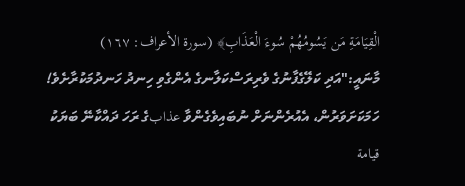الْقِيَامَةِ مَن يَسُومُهُمْ سُوءَ الْعَذَابِ﴾ (سورة الأعراف: ١٦٧) މާނައީ:"އަދި ކަލޭގެފާނުގެ ވެރިރަސްކަލާނގެ އެންގެވި ހިނދު ހަނދުމަކުރާށެވެ! ހަމަކަށަވަރުން، އެއުރެންނަށް ނުބައިވެގެންވާ عذابގެ ރަހަ ދައްކާނޭ ބަޔަކު قيامة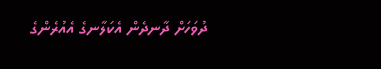ދުވަހަށް ދާނދެން އެކަލާނގެ އެއުރެންގެ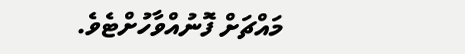މައްޗަށް ފޮނުއްވާހުށްޓެވެ.